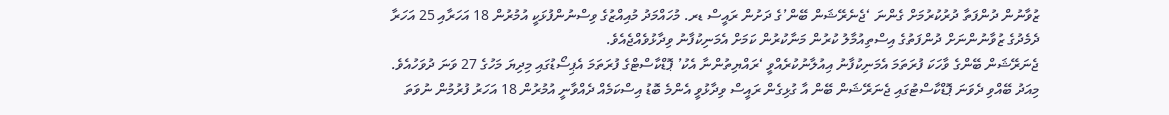ޒުވާނުން ދުންފަތާ ދުރުކުރުމަށް ގެންނަ ‘ޖެނެރޭޝަން ބޭން’ގެ ދަށުން ރައީސް ޑރ. މުހައްމަދު މުއިއްޒުގެ ވިސްނުންފުޅަކީ އުމުރުން 18 އަހަރާއި 25 އަހަރާ ދެމެދުގެ ޒުވާނުންނަށް ދުންފަތުގެ އިސްތިއުމާލު ކުރުން މަނާކުރުން ކަމަށް އެމަނިކުފާނު ވިދާޅުވެއްޖެއެވެ.
ޖެނަރޭޝަން ބޭންގެ ވާހަކަ ފުރަތަމަ އެމަނިކުފާނު އިއުލާނުކުރެއްވީ ‘ރައްޔިތުންނާ އެކު’ ޕޮޑްކާސްޓްގެ ފުރަތަމަ އެޕިސޯޑުގައި މިދިޔަ މަހުގެ 27 ވަނަ ދުވަހުއެވެ.
މިއަދު ބޭއްވި ދެވަނަ ޕޮޑްކާސްޓުގައި ޖެނަރޭޝަން ބޭން އާ ގުޅިގެން ރައީސް ވިދާޅުވީ އެންމެ ބޮޑު އިސްކަމެއް ދެއްވާނީ އުމުރުން 18 އަހަރު ފުރުމުން ނުވަތަ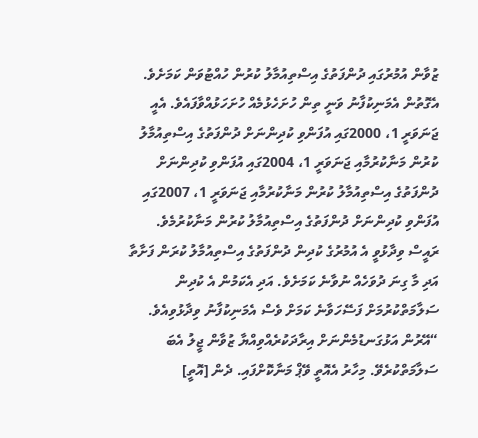ޒުވާން އުމުރުގައި ދުންފަތުގެ އިސްތިއުމާލު ކުރުން ހުއްޓުވަން ކަމަށެވެ. އެގޮތުން އެމަނިކުފާނު ވަނީ ތިން ހުށަހެޅުމެއް ހުށަހަޅުއްވާފައެވެ. އެއީ ޖަނަވަރީ 1، 2000ގައި އުފަންވި ކުދިންނަށް ދުންފަތުގެ އިސްތިއުމާލު ކުރުން މަނާކުރުމާއި ޖަނަވަރީ 1، 2004ގައި އުފަންވި ކުދިންނަށް ދުންފަތުގެ އިސްތިއުމާލު ކުރުން މަނާކުރުމާއި ޖަނަވަރީ 1، 2007ގައި އުފަންވި ކުދިންނަށް ދުންފަތުގެ އިސްތިއުމާލު ކުރުން މަނާކުރުމެވެ.
ރައީސް ވިދާޅުވީ އެ އުމުރުގެ ކުދިން ދުންފަތުގެ އިސްތިއުމާލު ކުރަން ފަށާތާ އަދި މާ ގިނަ ދުވަހެއް ނުވާނެ ކަމަށެވެ. އަދި އެކަމުން އެ ކުދިން ސަލާމަތްކުރުމަށް ފަސޭހަވާނެ ކަމަށް ވެސް އެމަނިކުފާނު ވިދާޅުވިއެވެ.
“އޭރުން އަޅުގަނޑުމެންނަށް އިރާދަކުރެއްވިއްޔާ ޒުވާން ޖީލު އެބަ ސަލާމަތްކުރެވޭ. މިހާރު އެއޮތީ ވޭޕް މަނާކޮށްފައި. ދެން [އޮތީ]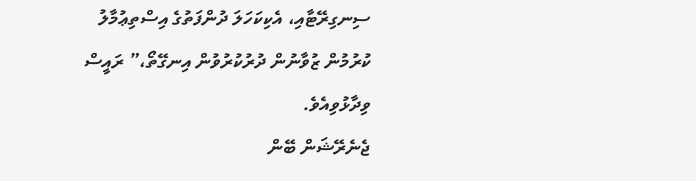ސިނގިރޭޓާއި، އެކިކަހަލަ ދުންފަތުގެ އިސްތިޢުމާލު ކުރުމުން ޒުވާނުން ދުރުކުރުވުން އިނގޭތޯ،” ރައީސް ވިދާޅުވިއެވެ.
ޖެނެރޭޝަން ބޭން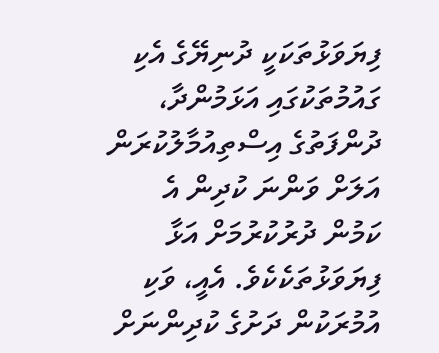ފިޔަވަޅުތަކަކީ ދުނިޔޭގެ އެކި ގައުމުތަކުގައި އަޅަމުންދާ، ދުންފަތުގެ އިސްތިއުމާލުކުރަން އަލަށް ވަންނަ ކުދިން އެ ކަމުން ދުރުކުރުމަށް އަޅާ ފިޔަވަޅުތަކެކެވެ. އެއީ، ވަކި އުމުރަކުން ދަށުގެ ކުދިންނަށް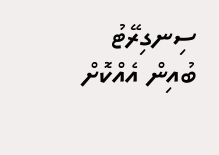ސިނގިރޭޓު ބުއިން އެއްކޮށް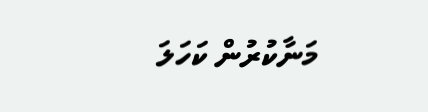މަނާކުރުން ކަހަލަ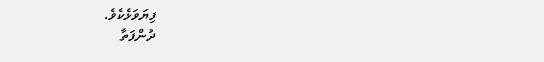ފިޔަވަޅެކެވެ.
ދުންފަތާ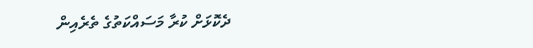ދެކޮޅަށް ކުރާ މަސައްކަތުގެ ތެރެއިން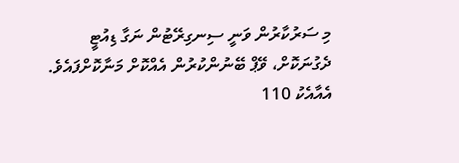މި ސަރުކާރުން ވަނީ ސިނގިރޭޓުން ނަގާ ޑިއުޓީ ދެގުނަކޮށް، ވޭޕް ބޭނުންކުރުން އެއްކޮށް މަނާކޮށްފައެވެ.
އެއާއެކު 110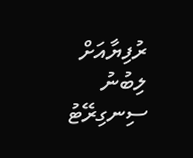ރުފިޔާއަށް ލިބުނު ސިނގިރޭޓު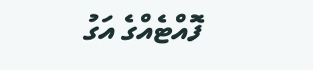ފޮއްޓެއްގެ އަގު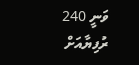ވަނީ 240 ރުފިޔާއަށް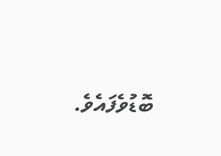ބޮޑުވެފައެވެ.